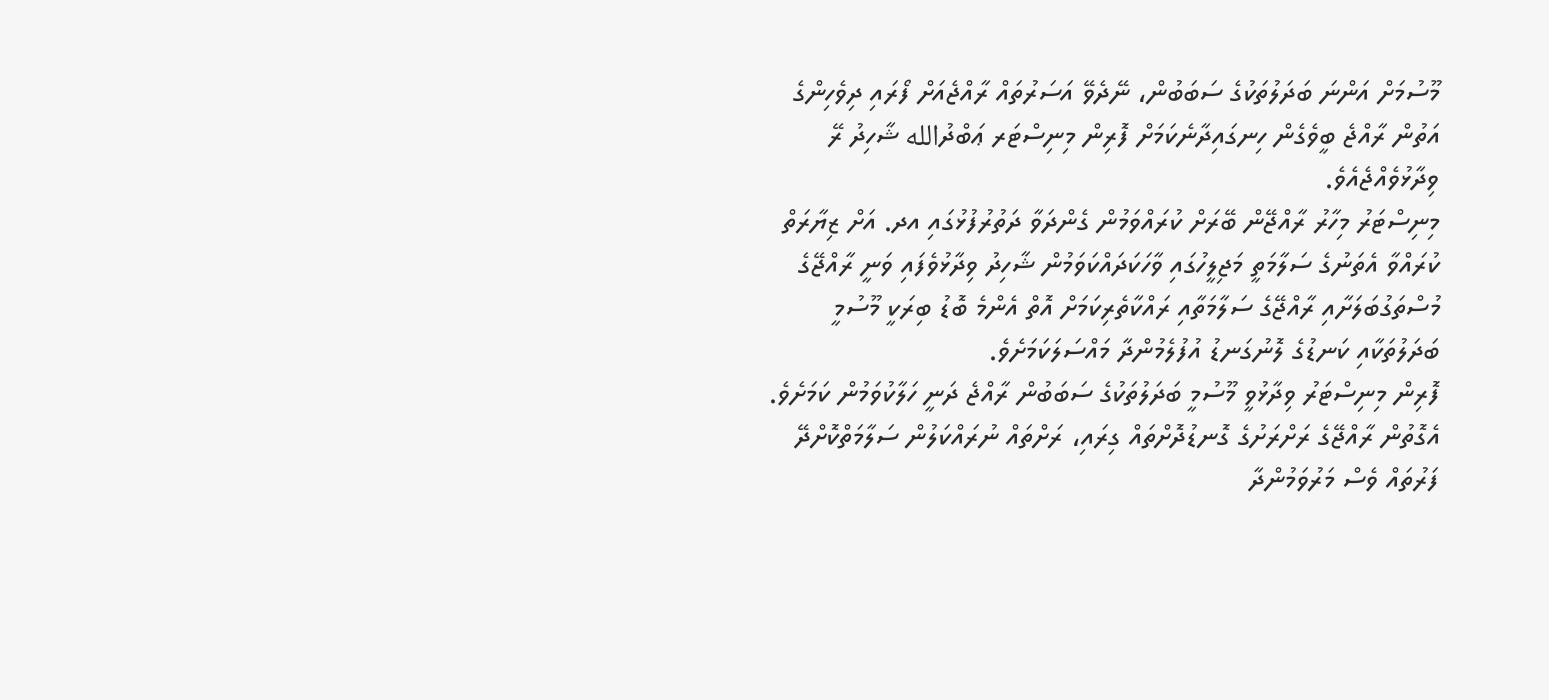މޫސުމަށް އަންނަ ބަދަލުތަކުގެ ސަބަބުން، ނޭދެވޭ އަސަރުތައް ރާއްޖެއަށް ފޯރައި ދިވެހިންގެ އަތުން ރާއްޖެ ބީވެގެން ހިނގައިދާނެކަމަށް ފޮރިން މިނިސްޓަރ ޢަބްދުالله ޝާހިދު ރޭ ވިދާޅުވެއްޖެއެވެ.
މިނިސްޓަރު މިހާރު ރާއްޖޭން ބޭރަށް ކުރައްވަމުން ގެންދަވާ ދަތުރުފުޅުގައި އދ. އަށް ޒިޔާރަތް ކުރައްވާ އެތަނުގެ ސަލާމަތީ މަޖިލީހުގައި ވާހަކަދައްކަވަމުން ޝާހިދު ވިދާޅުވެފައި ވަނީ ރާއްޖޭގެ މުސްތަގުބަލަށާއި ރާއްޖޭގެ ސަލާމަތާއި ރައްކާތެރިކަމަށް އޮތް އެންމެ ބޮޑު ބިރަކީ މޫސުމީ ބަދަލުތަކާއި ކަނޑުގެ ލޮނުގަނޑު އުފުލެމުންދާ މައްސަލަކަމަށެވެ.
ފޮރިން މިނިސްޓަރު ވިދާޅުވީ މޫސުމީ ބަދަލުތަކުގެ ސަބަބުން ރާއްޖެ ދަނީ ހަލާކުވަމުން ކަމަށެވެ. އެގޮތުން ރާއްޖޭގެ ރަށްރަށުގެ ގޮނޑުދޮށްތައް ގިރައި، ރަށްތައް ނުރައްކަލުން ސަލާމަތްކޮށްދޭ ފަރުތައް ވެސް މަރުވަމުންދާ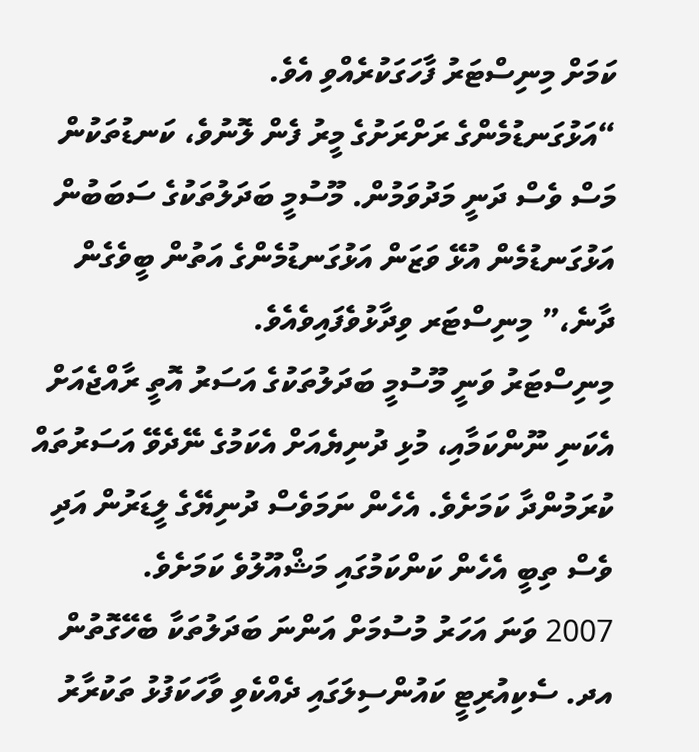ކަމަށް މިނިސްޓަރު ފާހަގަކުރެއްވި އެވެ.
“އަޅުގަނޑުމެންގެ ރަށްރަށުގެ މީރު ފެން ލޮނުވެ، ކަނޑުތަކުން މަސް ވެސް ދަނީ މަދުވަމުން. މޫސުމީ ބަދަލުތަކުގެ ސަބަބުން އަޅުގަނޑުމެން އުޅޭ ވަޒަން އަޅުގަނޑުމެންގެ އަތުން ބީވެގެން ދާނެ،” މިނިސްޓަރ ވިދާޅުވެފައިވެއެވެ.
މިނިސްޓަރު ވަނީ މޫސުމީ ބަދަލުތަކުގެ އަސަރު އޮތީ ރާއްޖެއަށް އެކަނި ނޫންކަމާއި، މުޅި ދުނިޔެއަށް އެކަމުގެ ނޭދެވޭ އަސަރުތައް ކުރަމުންދާ ކަމަށެވެ. އެހެން ނަމަވެސް ދުނިޔޭގެ ލީޑަރުން އަދި ވެސް ތިބީ އެހެން ކަންކަމުގައި މަޝްއޫލުވެ ކަމަށެވެ.
2007 ވަނަ އަހަރު މުސުމަށް އަންނަ ބަދަލުތަކާ ބެހޭގޮތުން އދ. ސެކިއުރިޓީ ކައުންސިލަގައި ދެއްކެވި ވާހަކަފުޅު ތަކުރާރު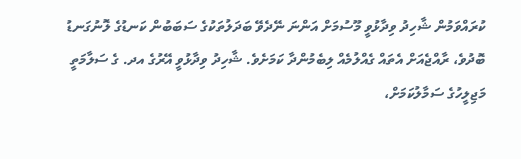ކުރައްވަމުން ޝާހިދު ވިދާޅުވީ މޫސުމަށް އަންނަ ނޭދެވޭ ބަދަލުތަކުގެ ސަބަބުން ކަނޑުގެ ލޮނުގަނޑު ބޮދުވެ، ރާއްޖެއަށް އެތައް ގެއްލުމެއް ލިބެމުންދާ ކަމަށެވެ. ޝާހިދު ވިދާޅުވީ އޭރުގެ އދ. ގެ ސަލާމަތީ މަޖިލީހުގެ ސަމާލުކަމަށް،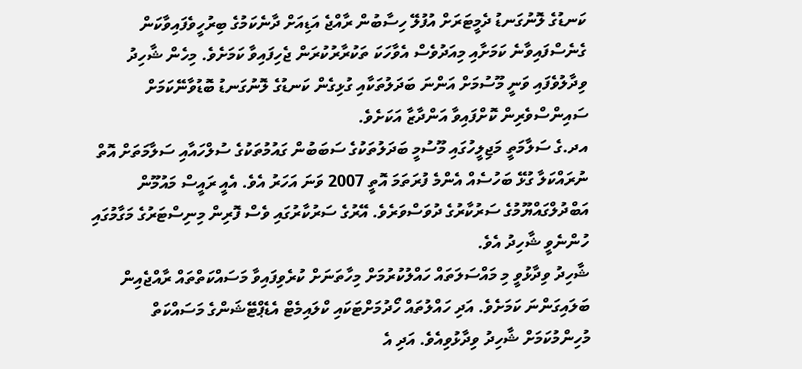ކަނޑުގެ ލޮނުގަނޑު ދެމީޓަރަށް އުފުލޭ ހިސާބުން ރާއްޖެ އަޑިއަށް ދާނެކަމުގެ ބިރުހީވެފައިވާކަން ގެނެސްފައިވާނެ ކަމަށާއި މިއަދުވެސް އެވާހަކަ ތަކުރާރުކުރަން ޖެހިފައިވާ ކަމަށެވެ. މިހެން ޝާހިދު ވިދާލުވެފައި ވަނީ މޫސުމަށް އަންނަ ބަދަލުތަކާއި ގުޅިގެން ކަނޑުގެ ލޮނުގަނޑު ބޮޑުވާނޭކަމަށް ސައިންސްވެރިން ކޮށްފައިވާ އަންދާޒާ އަކަށެވެ.
އދ.ގެ ސަލާމަތީ މަޖިލީހުގައި މޫސުމީ ބަދަލުތަކުގެ ސަބަބުން ގައުމުތަކުގެ ސުލްހައާއި ސަލާމަތަށް އޮތް ނުރައްކަލާ ގުޅޭ ބަހުސެއް އެންމެ ފުރަތަމަ އޮތީ 2007 ވަނަ އަހަރު އެވެ. އެއީ ރައީސް މައުމޫން އަބްދުލްގައްޔޫމުގެ ސަރުކާރުގެ ދުވަސްވަރެވެ. އޭރުގެ ސަރުކާރުގައި ވެސް ފޮރިން މިނިސްޓަރުގެ މަގާމުގައި ހުންނެވީ ޝާހިދު އެވެ.
ޝާހިދު ވިދާޅުވީ މި މައްސަލަތައް ހައްލުކުރުމަށް މިހާތަނަށް ކުރެވިފައިވާ މަސައްކަތްތައް ރާއްޖެއިން ބަލައިގަންނަ ކަމަށެވެ. އަދި ހައްލުތައް ހޯދުމަށްޓަކައި ކްލައިމެޓް އެޑެޕްޓޭޝަންގެ މަސައްކަތް މުހިންމުކަމަށް ޝާހިދު ވިދާޅުވިއެވެ. އަދި އެ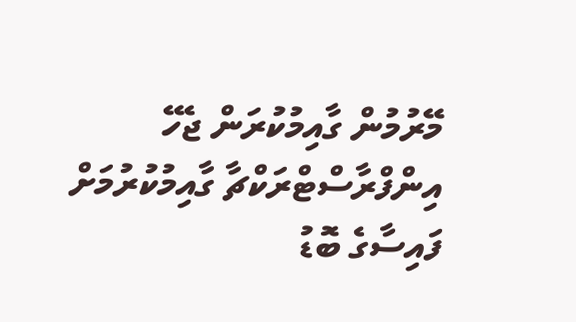މޭރުމުން ގާއިމުކުރަން ޖެހޭ އިންފްރާސްޓްރަކްޗާ ގާއިމުކުރުމަށް ފައިސާގެ ބޮޑު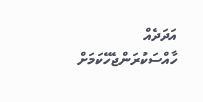އަދަދެއް ހާއްސަކުރަންޖެހޭކަމަށް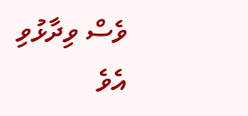ވެސް ވިދާޅުވި އެވެ